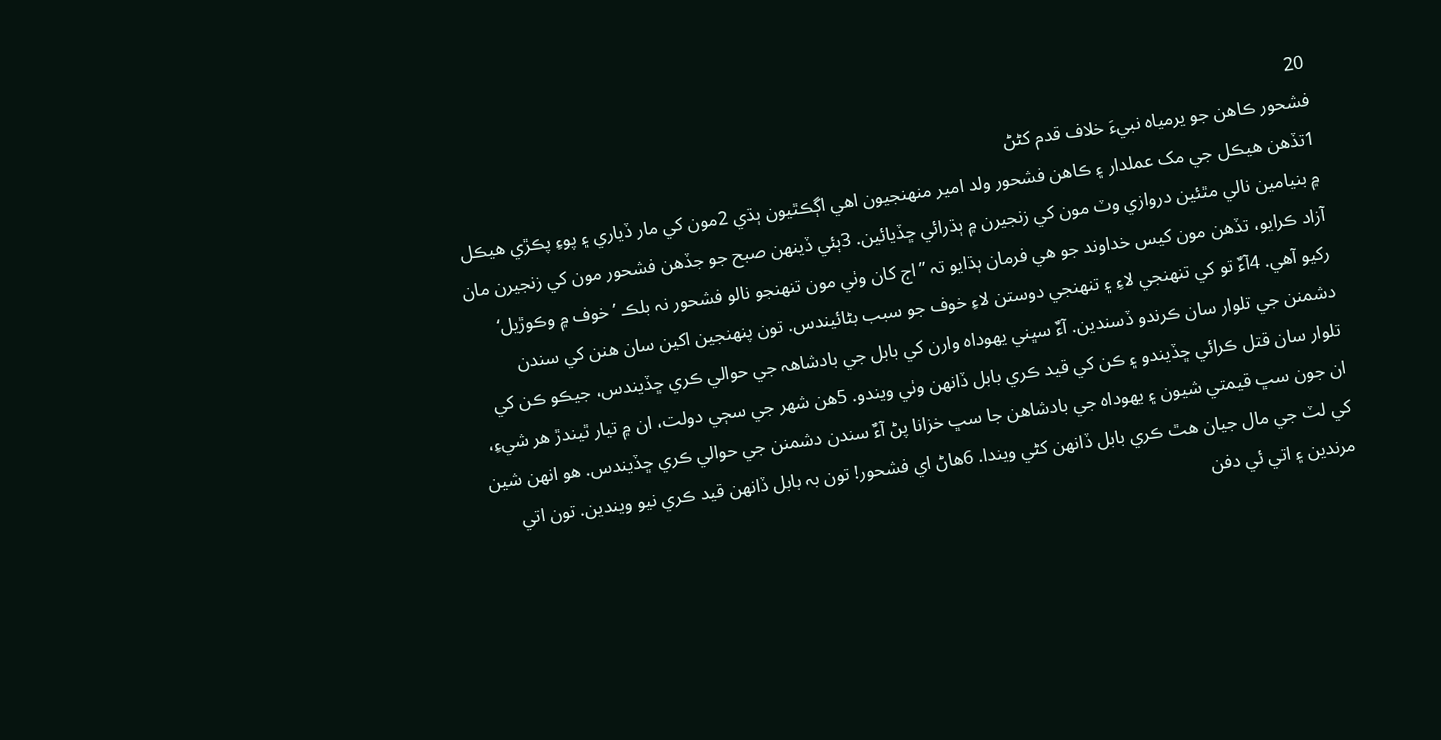20
فشحور ڪاهن جو يرمياہ نبيءَ خلاف قدم کڻڻ
1تڏهن هيڪل جي مک عملدار ۽ ڪاهن فشحور ولد امير منهنجيون اهي اڳڪٿيون ٻڌي 2مون کي مار ڏياري ۽ پوءِ پڪڙي هيڪل ۾ بنيامين نالي مٿئين دروازي وٽ مون کي زنجيرن ۾ ٻڌرائي ڇڏيائين. 3ٻئي ڏينهن صبح جو جڏهن فشحور مون کي زنجيرن مان آزاد ڪرايو، تڏهن مون کيس خداوند جو هي فرمان ٻڌايو تہ ”اڄ کان وٺي مون تنهنجو نالو فشحور نہ بلڪ ’خوف ۾ وڪوڙيل‘ رکيو آهي. 4آءٌ تو کي تنهنجي لاءِ ۽ تنهنجي دوستن لاءِ خوف جو سبب بڻائيندس. تون پنهنجين اکين سان هنن کي سندن دشمنن جي تلوار سان ڪرندو ڏسندين. آءٌ سڀني يهوداہ وارن کي بابل جي بادشاهہ جي حوالي ڪري ڇڏيندس، جيڪو ڪن کي تلوار سان قتل ڪرائي ڇڏيندو ۽ ڪن کي قيد ڪري بابل ڏانهن وٺي ويندو. 5هن شهر جي سڄي دولت، ان ۾ تيار ٿيندڙ هر شيءِ، ان جون سڀ قيمتي شيون ۽ يهوداہ جي بادشاهن جا سڀ خزانا پڻ آءٌ سندن دشمنن جي حوالي ڪري ڇڏيندس. هو انهن شين کي لٽ جي مال جيان هٿ ڪري بابل ڏانهن کڻي ويندا. 6هاڻ اي فشحور! تون بہ بابل ڏانهن قيد ڪري نيو ويندين. تون اتي مرندين ۽ اتي ئي دفن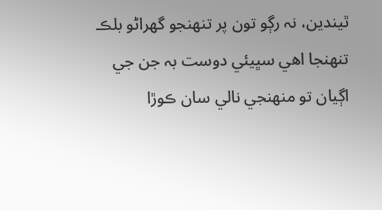ٿيندين، نہ رڳو تون پر تنهنجو گھراڻو بلڪ تنهنجا اهي سڀيئي دوست بہ جن جي اڳيان تو منهنجي نالي سان ڪوڙا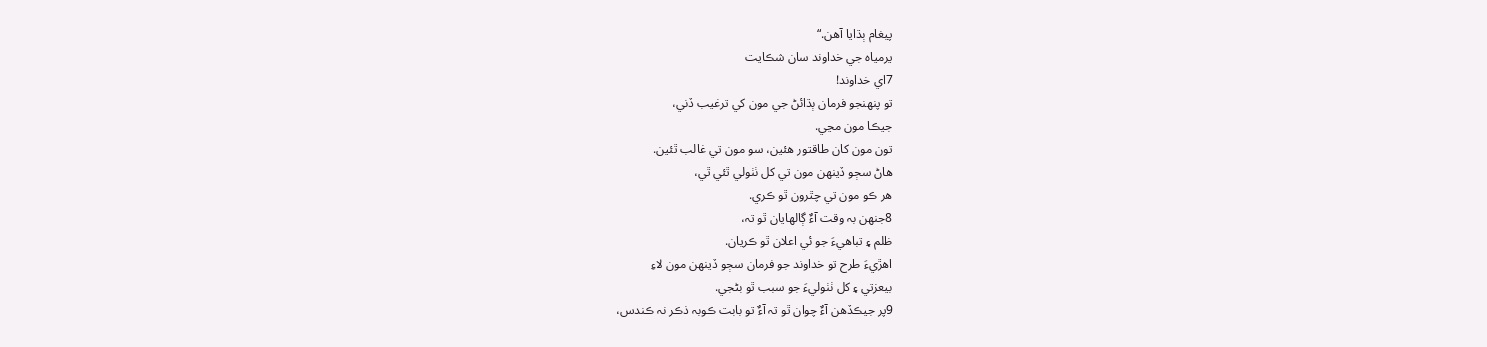پيغام ٻڌايا آهن.“
يرمياہ جي خداوند سان شڪايت
7اي خداوند!
تو پنهنجو فرمان ٻڌائڻ جي مون کي ترغيب ڏني،
جيڪا مون مڃي.
تون مون کان طاقتور هئين، سو مون تي غالب ٿئين.
هاڻ سڄو ڏينهن مون تي کل ٺٺولي ٿئي ٿي،
هر ڪو مون تي چٿرون ٿو ڪري.
8جنهن بہ وقت آءٌ ڳالهايان ٿو تہ،
ظلم ۽ تباهيءَ جو ئي اعلان ٿو ڪريان.
اهڙيءَ طرح تو خداوند جو فرمان سڄو ڏينهن مون لاءِ
بيعزتي ۽ کل ٺٺوليءَ جو سبب ٿو بڻجي.
9پر جيڪڏهن آءٌ چوان ٿو تہ آءٌ تو بابت ڪوبہ ذڪر نہ ڪندس،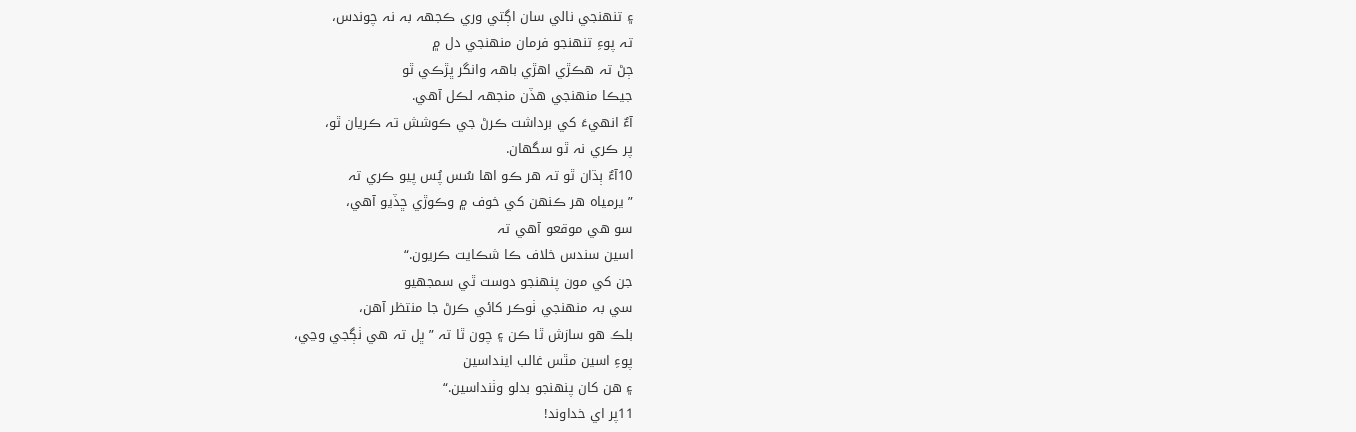۽ تنهنجي نالي سان اڳتي وري ڪجھہ بہ نہ چوندس،
تہ پوءِ تنهنجو فرمان منهنجي دل ۾
ڄڻ تہ هڪڙي اهڙي باهہ وانگر ڀڙڪي ٿو
جيڪا منهنجي هڏن منجھہ لڪل آهي.
آءٌ انهيءَ کي برداشت ڪرڻ جي ڪوشش تہ ڪريان ٿو،
پر ڪري نہ ٿو سگھان.
10آءٌ ٻڌان ٿو تہ هر ڪو اها سُس پُس پيو ڪري تہ
”يرمياہ هر ڪنهن کي خوف ۾ وڪوڙي ڇڏيو آهي،
سو هي موقعو آهي تہ
اسين سندس خلاف ڪا شڪايت ڪريون.“
جن کي مون پنهنجو دوست ٿي سمجھيو
سي بہ منهنجي ٺوڪر کائي ڪرڻ جا منتظر آهن،
بلڪ هو سازش ٿا ڪن ۽ چون ٿا تہ ”ڀل تہ هي ٺڳجي وڃي،
پوءِ اسين مٿس غالب اينداسين
۽ هن کان پنهنجو بدلو وٺنداسين.“
11پر اي خداوند!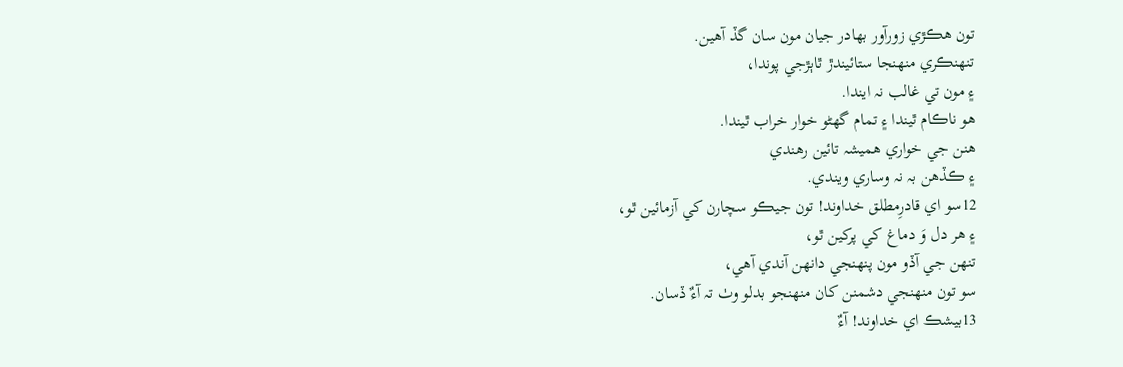تون هڪڙي زورآور بهادر جيان مون سان گڏ آهين.
تنهنڪري منهنجا ستائيندڙ ٿاٻڙجي پوندا،
۽ مون تي غالب نہ ايندا.
هو ناڪام ٿيندا ۽ تمام گھڻو خوار خراب ٿيندا.
هنن جي خواري هميشہ تائين رهندي
۽ ڪڏهن بہ نہ وساري ويندي.
12سو اي قادرِمطلق خداوند! تون جيڪو سچارن کي آزمائين ٿو،
۽ هر دل وَ دماغ کي پرکين ٿو،
تنهن جي آڏو مون پنهنجي دانهن آندي آهي،
سو تون منهنجي دشمنن کان منهنجو بدلو وٺ تہ آءٌ ڏسان.
13بيشڪ اي خداوند! آءٌ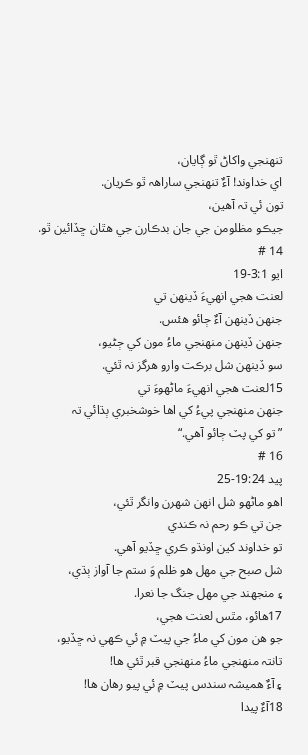تنهنجي واکاڻ ٿو ڳايان،
اي خداوند! آءٌ تنهنجي ساراهہ ٿو ڪريان.
تون ئي تہ آهين،
جيڪو مظلومن جي جان بدڪارن جي هٿان ڇڏائين ٿو.
14 #
ايو 3:1-19
لعنت هجي انهيءَ ڏينهن تي
جنهن ڏينهن آءٌ ڄائو هئس.
جنهن ڏينهن منهنجي ماءُ مون کي ڄڻيو،
سو ڏينهن شل برڪت وارو هرگز نہ ٿئي.
15لعنت هجي انهيءَ ماڻهوءَ تي
جنهن منهنجي پيءُ کي اها خوشخبري ٻڌائي تہ
”تو کي پٽ ڄائو آهي.“
16 #
پيد 19:24-25
اهو ماڻهو شل انهن شهرن وانگر ٿئي،
جن تي ڪو رحم نہ ڪندي
تو خداوند کين اونڌو ڪري ڇڏيو آهي.
شل صبح جي مهل هو ظلم وَ ستم جا آواز ٻڌي،
۽ منجھند جي مهل جنگ جا نعرا.
17هائو، مٿس لعنت هجي،
جو هن مون کي ماءُ جي پيٽ ۾ ئي ڪهي نہ ڇڏيو،
تانتہ منهنجي ماءُ منهنجي قبر ٿئي ها!
۽ آءٌ هميشہ سندس پيٽ ۾ ئي پيو رهان ها!
18آءٌ پيدا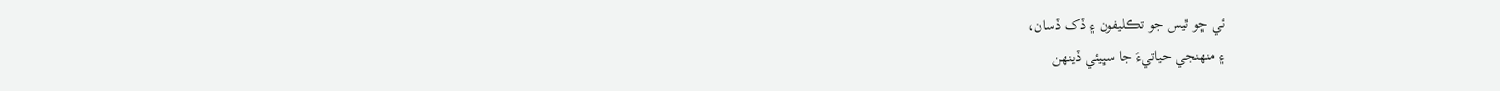ئي ڇو ٿيس جو تڪليفون ۽ ڏک ڏسان،
۽ منهنجي حياتيءَ جا سڀيئي ڏينهن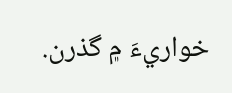خواريءَ ۾ گذرن.